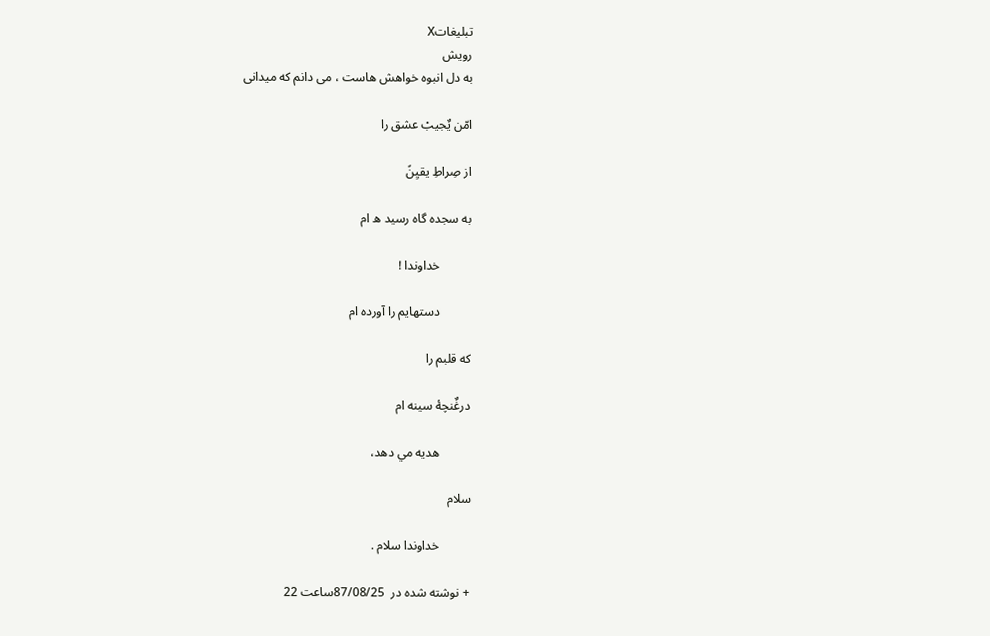تبليغاتX
رویش
به دل انبوه خواهش هاست ، می دانم که میدانی

امّن يٌجيبْ عشق را

از صِراطِ يقيِنً

به سجده گاه رسيد‍ ه ام

          خداوندا !

          دستهايم را آورده ام

كه قلبم را

درغٌنچۀ سينه ام

          هديه مي دهد،

سلام

          خداوندا سلام .

+ نوشته شده در  87/08/25ساعت 22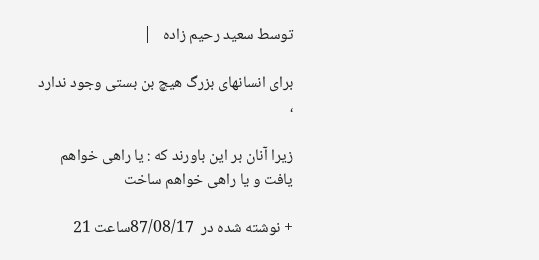توسط سعید رحیم زاده   |

برای انسانهای بزرگ هیچ بن بستی وجود ندارد ،

زیرا آنان بر این باورند كه : یا راهی خواهم یافت و یا راهی خواهم ساخت

+ نوشته شده در  87/08/17ساعت 21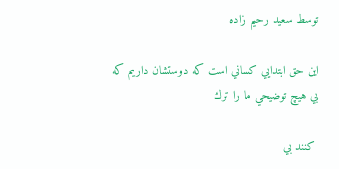توسط سعید رحیم زاده

اين حق ابتدايي كساني است كه دوستشان داريم كه بي هيچ توضيحي ما را ترك

 كنند بي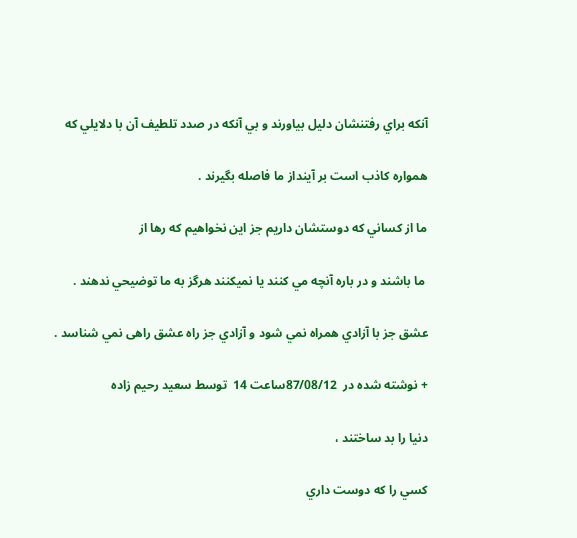آنكه براي رفتنشان دليل بياورند و بي آنكه در صدد تلطيف آن با دلايلي كه

همواره كاذب است بر آينداز ما فاصله بگیرند .

ما از كساني كه دوستشان داريم جز اين نخواهيم كه رها از

 ما باشند و در باره آنچه مي كنند يا نميكنند هرگز به ما توضيحي ندهند .

عشق جز با آزادي همراه نمي شود و آزادي جز راه عشق راهی نمي شناسد .

+ نوشته شده در  87/08/12ساعت 14  توسط سعید رحیم زاده

دنيا را بد ساختند ،

كسي را كه دوست داري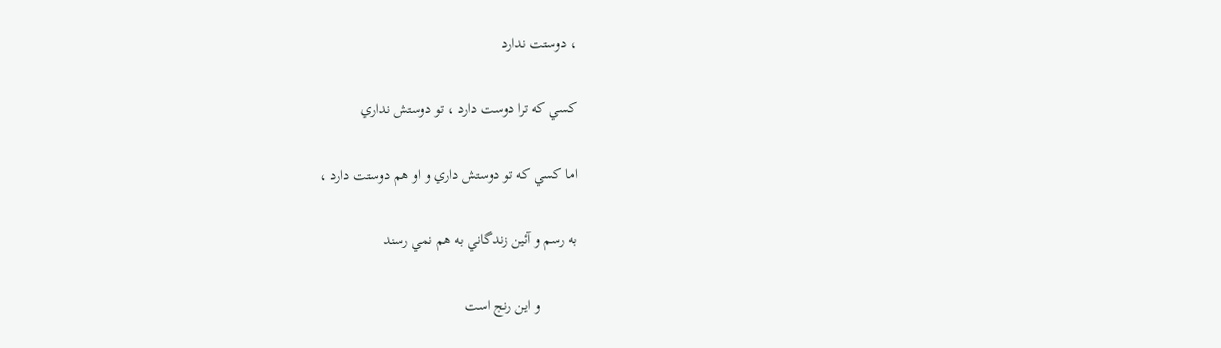، دوستت ندارد

كسي كه ترا دوست دارد ، تو دوستش نداري

اما كسي كه تو دوستش داري و او هم دوستت دارد ،

به رسم و آئين زندگاني به هم نمي رسند

          و اين رنج است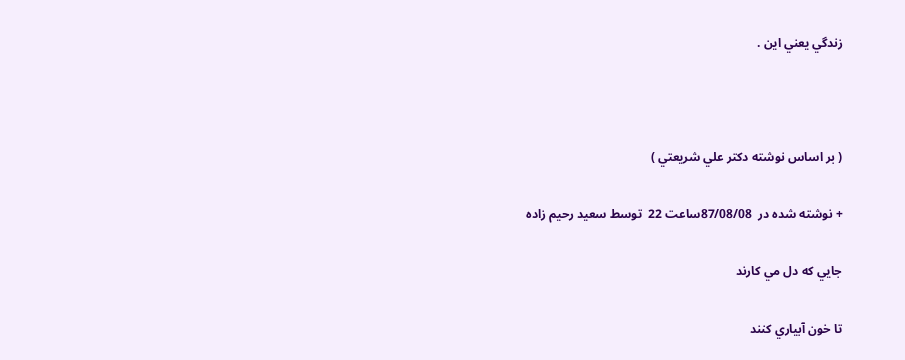زندگي يعني اين .



( بر اساس نوشته دكتر علي شريعتي )

+ نوشته شده در  87/08/08ساعت 22  توسط سعید رحیم زاده

جايي كه دل مي كارند

تا خون آبياري كنند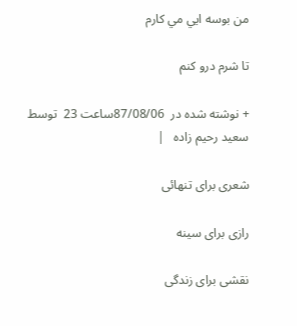من بوسه ايي مي كارم

تا شرم درو كنم

+ نوشته شده در  87/08/06ساعت 23  توسط سعید رحیم زاده   |

شعری برای تنهائی

رازی برای سینه

نقشی برای زندگی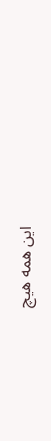این همه هیچ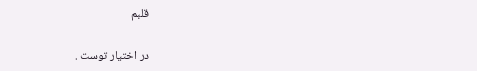قلبم

در اختیار توست .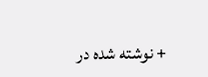+ نوشته شده در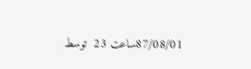87/08/01ساعت 23  توسط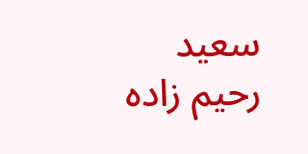سعید رحیم زاده